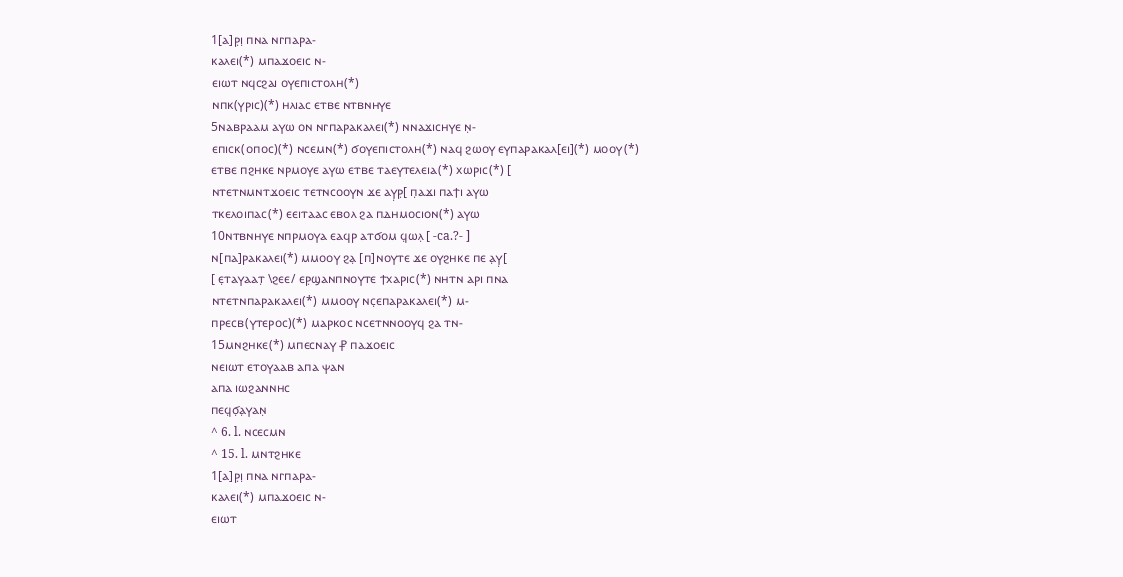1[ⲁ]ⲣ̣ⲓ̣ ⲡⲛⲁ ⲛⲅⲡⲁⲣⲁ-
ⲕⲁⲗⲉⲓ(*) ⲙⲡⲁϫⲟⲉⲓⲥ ⲛ-
ⲉⲓⲱⲧ ⲛϥⲥϩⲁⲓ ⲟⲩⲉⲡⲓⲥⲧⲟⲗⲏ(*)
ⲛⲡⲕ(ⲩⲣⲓⲥ)(*) ⲏⲗⲓⲁⲥ ⲉⲧⲃⲉ ⲛⲧⲃⲛⲏⲩⲉ
5ⲛⲁⲃⲣⲁⲁⲙ ⲁⲩⲱ ⲟⲛ ⲛⲅⲡⲁⲣⲁⲕⲁⲗⲉⲓ(*) ⲛⲛⲁϫⲓⲥⲏⲩⲉ ⲛ̣-
ⲉⲡⲓⲥⲕ(ⲟⲡⲟⲥ)(*) ⲛⲥⲉⲙⲛ(*) ϭⲟⲩⲉⲡⲓⲥⲧⲟⲗⲏ(*) ⲛⲁϥ ϩⲱⲟⲩ ⲉⲩⲡⲁⲣⲁⲕⲁⲗ[ⲉⲓ](*) ⲙⲟⲟⲩ(*)
ⲉⲧⲃⲉ ⲡϩⲏⲕⲉ ⲛⲣⲙⲟⲩⲉ ⲁⲩⲱ ⲉⲧⲃⲉ ⲧⲁⲉⲩⲧⲉⲗⲉⲓⲁ(*) ⲭⲱⲣⲓⲥ(*) [
ⲛⲧⲉⲧⲛⲙⲛⲧϫⲟⲉⲓⲥ ⲧⲉⲧⲛⲥⲟⲟⲩⲛ ϫⲉ ⲁⲩ̣ⲣ̣[ ⲡ̣ⲁϫⲓ ⲡⲁϯⲓ ⲁⲩⲱ
ⲧⲕⲉⲗⲟⲓⲡⲁⲥ(*) ⲉⲉⲓⲧⲁⲁⲥ ⲉⲃⲟⲗ ϩⲁ ⲡⲇⲏⲙⲟⲥⲓⲟⲛ(*) ⲁⲩⲱ
10ⲛⲧⲃⲛⲏⲩⲉ ⲛⲡⲣⲙⲟⲩⲁ ⲉⲁϥⲣ ⲁⲧϭⲟⲙ ϥ̣ⲱⲗ̣ [ -ca.?- ]
ⲛ[ⲡⲁ]ⲣⲁⲕⲁⲗⲉⲓ(*) ⲙⲙⲟⲟⲩ ϩⲁ̣ [ⲡ]ⲛⲟⲩⲧⲉ ϫⲉ ⲟⲩϩⲏⲕⲉ ⲡⲉ ⲁ̣ⲩ̣[
[ ⲉ̣ⲧⲁⲩⲁⲁⲧ̣ \ϩⲉⲉ/ ⲉⲣ̣ϣⲁⲛⲡⲛⲟⲩⲧⲉ ϯⲭⲁⲣⲓⲥ(*) ⲛⲏⲧⲛ ⲁⲣⲓ ⲡⲛⲁ
ⲛⲧⲉⲧⲛⲡⲁⲣⲁⲕⲁⲗⲉⲓ(*) ⲙⲙⲟⲟⲩ ⲛⲥ̣ⲉⲡⲁⲣⲁⲕⲁⲗⲉⲓ(*) ⲙ-
ⲡⲣⲉⲥⲃ(ⲩⲧⲉⲣⲟⲥ)(*) ⲙⲁⲣⲕⲟⲥ ⲛⲥⲉⲧⲛⲛⲟⲟⲩϥ ϩⲁ ⲧⲛ-
15ⲙⲛϩⲏⲕⲉ(*) ⲙⲡⲉⲥⲛⲁⲩ ⳨ ⲡⲁϫⲟⲉⲓⲥ
ⲛⲉⲓⲱⲧ ⲉⲧⲟⲩⲁⲁⲃ ⲁⲡⲁ ⲯⲁⲛ
ⲁⲡⲁ ⲓⲱϩⲁⲛⲛⲏⲥ
ⲡⲉϥ̣ϭ̣ⲁ̣ⲩⲁⲛ̣
^ 6. l. ⲛⲥⲉⲥⲙⲛ
^ 15. l. ⲙⲛⲧϩⲏⲕⲉ
1[ⲁ]ⲣ̣ⲓ̣ ⲡⲛⲁ ⲛⲅⲡⲁⲣⲁ-
ⲕⲁⲗⲉⲓ(*) ⲙⲡⲁϫⲟⲉⲓⲥ ⲛ-
ⲉⲓⲱⲧ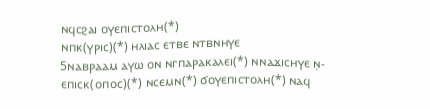ⲛϥⲥϩⲁⲓ ⲟⲩⲉⲡⲓⲥⲧⲟⲗⲏ(*)
ⲛⲡⲕ(ⲩⲣⲓⲥ)(*) ⲏⲗⲓⲁⲥ ⲉⲧⲃⲉ ⲛⲧⲃⲛⲏⲩⲉ
5ⲛⲁⲃⲣⲁⲁⲙ ⲁⲩⲱ ⲟⲛ ⲛⲅⲡⲁⲣⲁⲕⲁⲗⲉⲓ(*) ⲛⲛⲁϫⲓⲥⲏⲩⲉ ⲛ̣-
ⲉⲡⲓⲥⲕ(ⲟⲡⲟⲥ)(*) ⲛⲥⲉⲙⲛ(*) ϭⲟⲩⲉⲡⲓⲥⲧⲟⲗⲏ(*) ⲛⲁϥ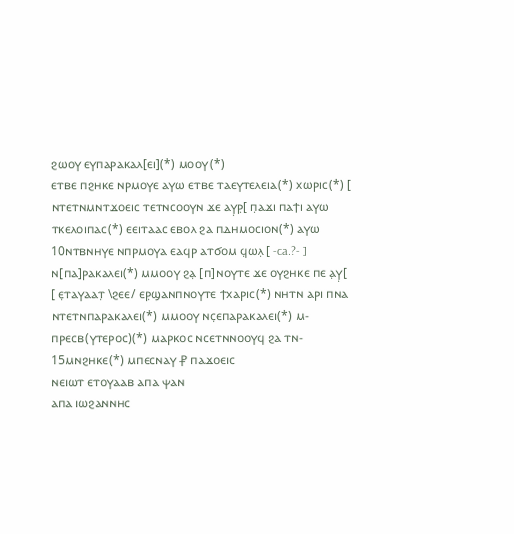ϩⲱⲟⲩ ⲉⲩⲡⲁⲣⲁⲕⲁⲗ[ⲉⲓ](*) ⲙⲟⲟⲩ(*)
ⲉⲧⲃⲉ ⲡϩⲏⲕⲉ ⲛⲣⲙⲟⲩⲉ ⲁⲩⲱ ⲉⲧⲃⲉ ⲧⲁⲉⲩⲧⲉⲗⲉⲓⲁ(*) ⲭⲱⲣⲓⲥ(*) [
ⲛⲧⲉⲧⲛⲙⲛⲧϫⲟⲉⲓⲥ ⲧⲉⲧⲛⲥⲟⲟⲩⲛ ϫⲉ ⲁⲩ̣ⲣ̣[ ⲡ̣ⲁϫⲓ ⲡⲁϯⲓ ⲁⲩⲱ
ⲧⲕⲉⲗⲟⲓⲡⲁⲥ(*) ⲉⲉⲓⲧⲁⲁⲥ ⲉⲃⲟⲗ ϩⲁ ⲡⲇⲏⲙⲟⲥⲓⲟⲛ(*) ⲁⲩⲱ
10ⲛⲧⲃⲛⲏⲩⲉ ⲛⲡⲣⲙⲟⲩⲁ ⲉⲁϥⲣ ⲁⲧϭⲟⲙ ϥ̣ⲱⲗ̣ [ -ca.?- ]
ⲛ[ⲡⲁ]ⲣⲁⲕⲁⲗⲉⲓ(*) ⲙⲙⲟⲟⲩ ϩⲁ̣ [ⲡ]ⲛⲟⲩⲧⲉ ϫⲉ ⲟⲩϩⲏⲕⲉ ⲡⲉ ⲁ̣ⲩ̣[
[ ⲉ̣ⲧⲁⲩⲁⲁⲧ̣ \ϩⲉⲉ/ ⲉⲣ̣ϣⲁⲛⲡⲛⲟⲩⲧⲉ ϯⲭⲁⲣⲓⲥ(*) ⲛⲏⲧⲛ ⲁⲣⲓ ⲡⲛⲁ
ⲛⲧⲉⲧⲛⲡⲁⲣⲁⲕⲁⲗⲉⲓ(*) ⲙⲙⲟⲟⲩ ⲛⲥ̣ⲉⲡⲁⲣⲁⲕⲁⲗⲉⲓ(*) ⲙ-
ⲡⲣⲉⲥⲃ(ⲩⲧⲉⲣⲟⲥ)(*) ⲙⲁⲣⲕⲟⲥ ⲛⲥⲉⲧⲛⲛⲟⲟⲩϥ ϩⲁ ⲧⲛ-
15ⲙⲛϩⲏⲕⲉ(*) ⲙⲡⲉⲥⲛⲁⲩ ⳨ ⲡⲁϫⲟⲉⲓⲥ
ⲛⲉⲓⲱⲧ ⲉⲧⲟⲩⲁⲁⲃ ⲁⲡⲁ ⲯⲁⲛ
ⲁⲡⲁ ⲓⲱϩⲁⲛⲛⲏⲥ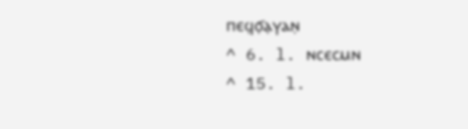ⲡⲉϥ̣ϭ̣ⲁ̣ⲩⲁⲛ̣
^ 6. l. ⲛⲥⲉⲥⲙⲛ
^ 15. l.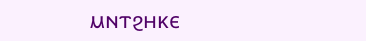ⲙⲛⲧϩⲏⲕⲉ